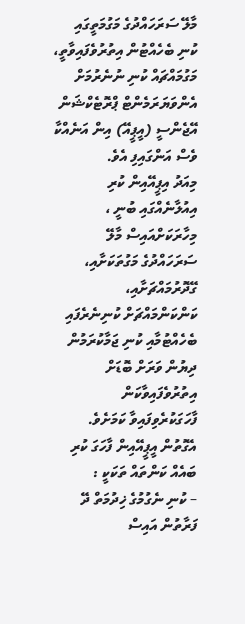މާލޭ ސަރަހައްދުގެ މަގުމަތީގައި ކުނި ބެހެއްޓުން އިތުރުވެފައިވާތީ، މަގުމައްޗައް ކުނި ނުނެރުމަށް އެންވަޔަރަމެންޓް ޕްރޮޓެކްޝަން އޭޖެންސީ (އީޕީއޭ) އިން އަނެއްކާ ވެސް އަންގައިފި އެވެ.
މިއަދު އިޕީއޭއިން ކުރި އިއުލާނެއްގައި ބުނީ ، މިހާރަކަށްއައިސް މާލޭ ސަރަހައްދުގެ މަގުތަކަށާއި، ގޭދޮރުމައްޗަށާއި، ކަންކަންމައްޗަށް ކުނިނެރެފައި ބެހެއްޓުމާއި ކުނި ޖަމާކުރަމުން ދިޔުން ވަރަށް ބޮޑަށް އިތުރުވެފައިވާކަން ފާހަގަކުރެވިފައިވާ ކަމަށެވެ.
އެގޮތުން އީޕީއޭއިން ފާހަގަ ކުރި ބައެއް ކަންތައް ތަކަކީ :
– ކުނި ނެގުމުގެ ޚިދުމަތް ދޭ ފަރާތުން އައިސް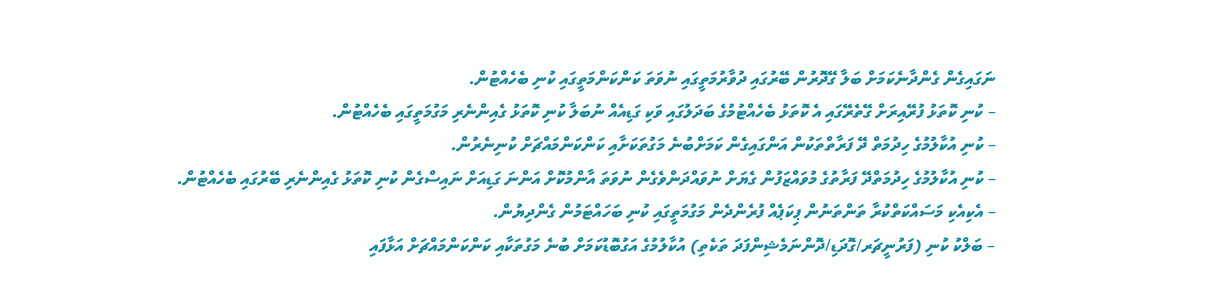ނަގައިގެން ގެންދާނެކަމަށް ބަލާ ގޭދޮރުން ބޭރުގައި ދުވާރުމަތީގައި ނުވަތަ ކަންކަންމަތީގައި ކުނި ބެހެއްޓުން.
– ކުނި ކޮތަޅު ފުރޭއިރަށް ގޭތެރޭގައި އެ ކޮތަޅު ބެހެއްޓުމުގެ ބަދަލުގައި ވަކި ގަޑިއެއް ނުބަލާ ކުނި ކޮތަޅު ގެއިންނެރި މަގުމަތީގައި ބެހެއްޓުން.
– ކުނި އުކާލުމުގެ ހިދުމަތް ދޭ ފަރާތްތަކުން އަންގައިގެން ކަމަށްބުނެ މަގުތަކަށާއި ކަންކަންމައްޗަށް ކުނިނެރުން.
– ކުނި އުކާލުމުގެ ހިދުމަތްދޭ ފަރާތުގެ މުވައްޒަފުން ގެޔަށް ނުވައްދަންވެގެން ނުވަތަ އާންމުކޮށް އަންނަ ގަޑިއަށް ނައިސްގެން ކުނި ކޮތަޅު ގެއިންނެރި ބޭރުގައި ބެހެއްޓުން.
– އެކިއެކި މަސައްކަތްކުރާ ތަންތަނުން ޕިކަޕެއް ފުރެންދެން މަގުމަތީގައި ކުނި ބަހައްޓަމުން ގެންދިޔުން.
– ބަލްކު ކުނި (ފަރުނީޗަރ/ގޮދަޑި/ދޮންނަމެޝިންފަދަ ތަކެތި) އުކާލުމުގެ އަގުބޮޑުކަމަށް ބުނެ މަގުތަކާއި ކަންކަންމައްޗަށް އަޅާފައި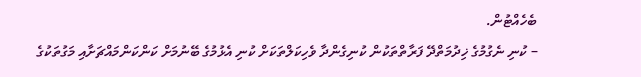ބެހެއްޓުން.
– ކުނި ނެގުމުގެ ޚިދުމަތްދޭ ފަރާތްތަކުން ކުނިގެންދާ ވެހިކަލްތަކަށް ކުނި އެޅުމުގެ ބޭނުމަށް ކަންކަންމައްޗަށާއި މަގުތަކުގެ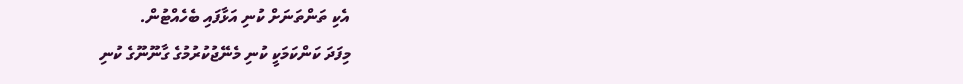އެކި ތަންތަނަށް ކުނި އަޅާފައި ބެހެއްޓުން.
މިފަދަ ކަންކަމަކީ ކުނި މެނޭޖުކުރުމުގެ ގާނޫނޫގެ ކުނި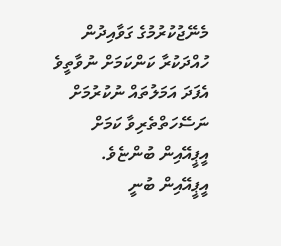މެނޭޖުކުރުމުގެ ގަވާއިދުން ހުއްދަކުރާ ކަންކަމަށް ނުވާތީވެ އެފަދަ އަމަލުތައް ނުކުރުމަށް ނަސޭހަތްތެރިވާ ކަމަށް އީޕީއޭއިން ބުންޏެވެ.
އީޕީއޭއިން ބުނީ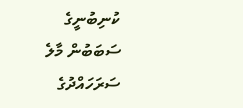ކުނިބުނީގެ ސަބަބުން މާލެ ސަރަހައްދުގެ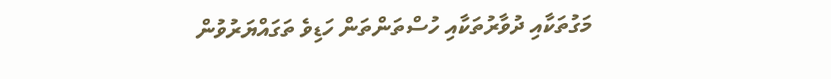މަގުތަކާއި ދުވާރުތަކާއި ހުސްތަންތަން ހަޑިވެ ތަގައްޔަރުވުން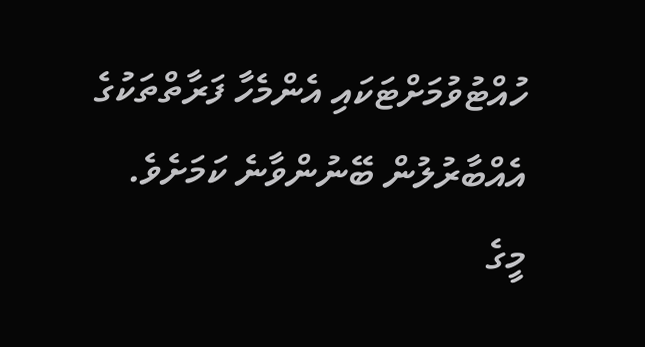ހުއްޓުވުމަށްޓަކައި އެންމެހާ ފަރާތްތަކުގެ އެއްބާރުލުން ބޭނުންވާނެ ކަމަށެވެ.
މީގެ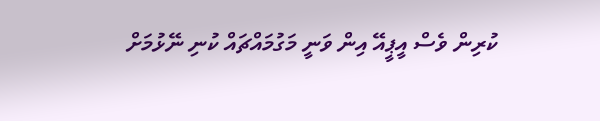ކުރިން ވެސް އީޕީއޭ އިން ވަނީ މަގުމައްޗައް ކުނި ނޭޅުމަށް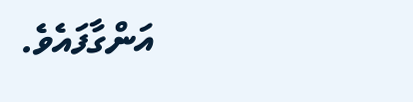އަންގާފައެވެ.